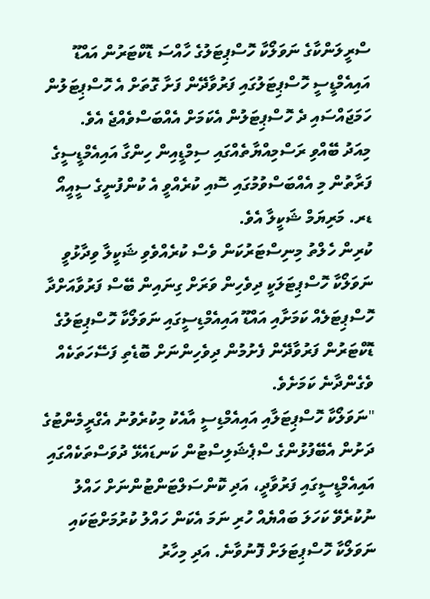ސްރީލަންކާގެ ނަވަލޯކާ ހޮސްޕިޓަލުގެ ހާއްސަ ޑޮކްޓަރުން އައްޑޫ އައިއެމްޑީސީ ހޮސްޕިޓަލުގައި ފަރުވާދޭން ފަށާ ގޮތަށް އެ ހޮސްޕިޓަލުން ހަމަޖައްސައި ދެ ހޮސްޕިޓަލުން އެކަމަށް އެއްބަސްވެއްޖެ އެވެ.
މިއަދު ބޭއްވި ރަސްމިއްޔާތެއްގައި ސިމްޑީއިން ހިންގާ އައިއެމްޑީސީގެ ފަރާތުން މި އެއްބަސްވުމުގައި ސޮއި ކުރެއްވީ އެ ކުންފުނީގެ ސީއީއޯ ޑރ. މަރިޔަމް ޝަކީލާ އެވެ.
ކުރިން ހެލްތު މިނިސްޓަރުކަން ވެސް ކުރެއްވެވި ޝަކީލާ ވިދާޅުވީ ނަވަލޯކާ ހޮސްޕިޓަލަކީ ދިވެހިން ވަރަށް ގިނައިން ބޭސް ފަރުވާއަށްދާ ހޮސްޕިޓަލެއް ކަމަށާއި އައްޑޫ އައިއެމްޑިސީގައި ނަވަލޯކާ ހޮސްޕިޓަލުގެ ޑޮކްޓަރުން ފަރުވާދޭން ފެށުމުން ދިވެހިންނަށް ބޮޑެތި ފަސޭހަތަކެއް ވެގެންދާނެ ކަމަށެވެ.
"ނަވަލޯކާ ހޮސްޕިޓަލާއި އައިއެމްޑިސީ އާއެކު މިކުރެވުނު އެގްރީމެންޓުގެ ދަށުން އެބޭފުޅުންގެ ސްޕެޝަލިސްޓުން ކަނޑައެޅޭ ދުވަސްތަކެއްގައި އައިއެމްޑީސީގައި ފަރުވާދީ، އަދި ކޮންސަލްޓަންޓުންނަށް ހައްލު ނުކުރެވޭ ކަހަލަ ބައްޔެއް ހުރި ނަމަ އެކަން ހައްލު ކުރުމަށްޓަކައި ނަވަލޯކާ ހޮސްޕިޓަލަށް ފޮނުވާނެ. އަދި މިހާރު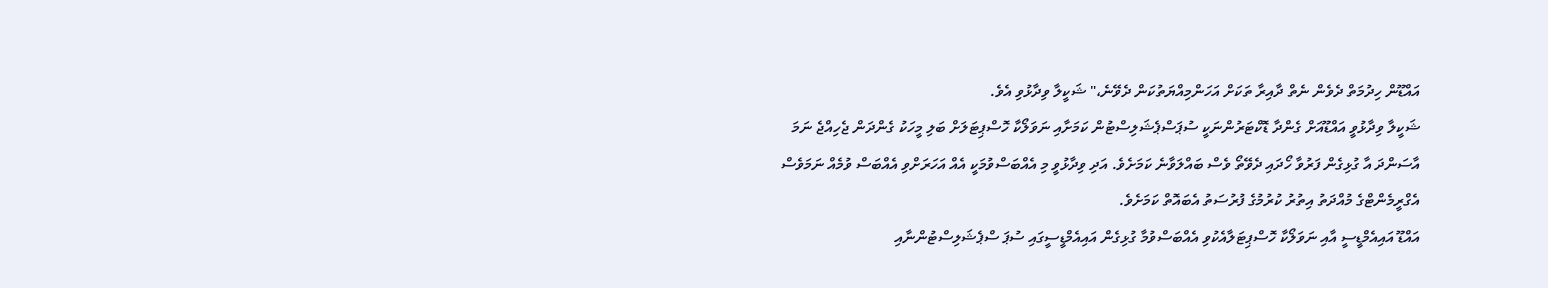އައްޑޫން ހިދުމަތް ދެވެން ނެތް ދާއިރާ ތަކަށް އަހަންމިއްޔަތުކަން ދެވޭނެ،" ޝަކީލާ ވިދާޅުވި އެވެ.
ޝަކީލާ ވިދާޅުވީ އައްޑޫއަށް ގެންދާ ޑޮކްޓަރުންނަކީ ސުޕަސްޕެޝަލިސްޓުން ކަމަށާއި ނަވަލޯކާ ހޮސްޕިޓަލަށް ބަލި މީހަކު ގެންދަން ޖެހިއްޖެ ނަމަ އާސަންދަ އާ ގުޅިގެން ފަރުވާ ހޯދައި ދެވޭތޯ ވެސް ބައްލަވާނެ ކަމަށެވެ. އަދި ވިދާޅުވީ މި އެއްބަސްވުމަކީ އެއް އަހަރަށްވި އެއްބަސް ވުމެއް ނަމަވެސް އެގްރީމެންޓްގެ މުއްދަތު އިތުރު ކުރުމުގެ ފުރުސަތު އެބައޮތް ކަމަށެވެ.
އައްޑޫ އައިއެމްޑީސީ އާއި ނަވަލޯކާ ހޮސްޕިޓަލާއެކުވި އެއްބަސްވުމާ ގުޅިގެން އައިއެމްޑީސީގައި ސުޕަ ސްޕެޝަލިސްޓުންނާއި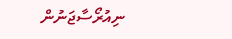ނިއުރޯސާޖަނުން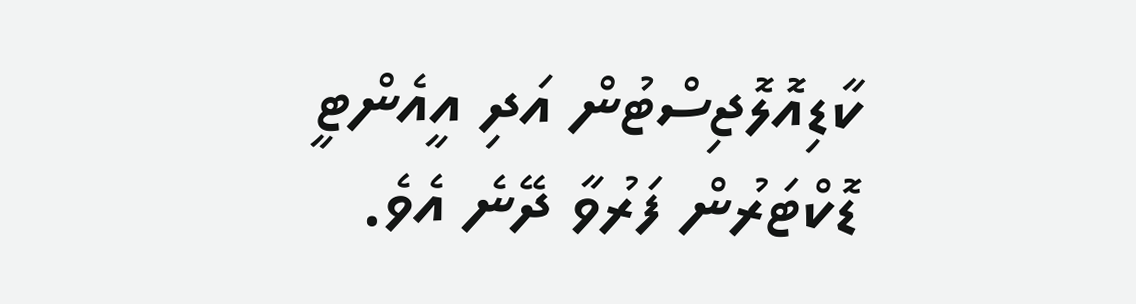ކާޑިއޮލޮޖިސްޓުން އަދި އީއެންޓީ ޑޮކްޓަރުން ފަރުވާ ދޭނެ އެވެ.